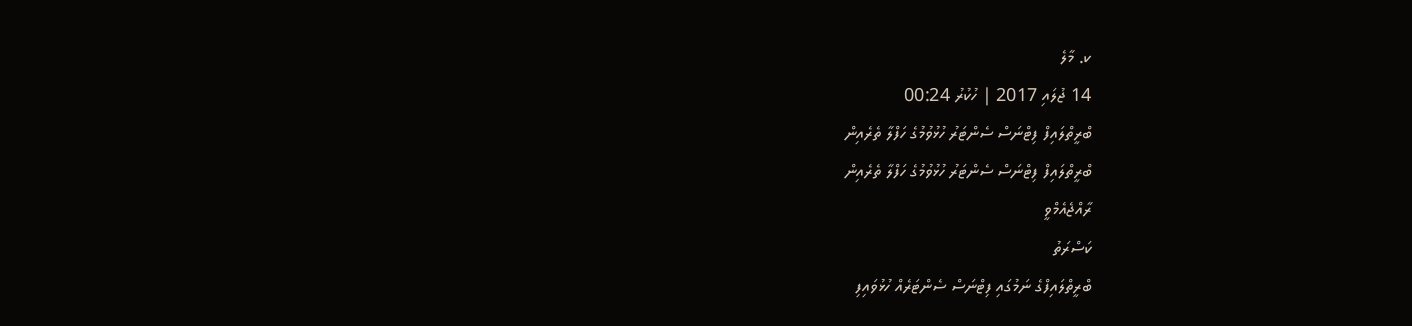ކ. މާލެ
14 ޖުލައި 2017 | ހުކުރު 00:24
ބްރީތްލައިފް ފިޓްނަސް ސެންޓަރު ހުޅުވުމުގެ ހަފްލާ ތެރެއިން
ބްރީތްލައިފް ފިޓްނަސް ސެންޓަރު ހުޅުވުމުގެ ހަފްލާ ތެރެއިން
ރާއްޖެއެމްވީ
ކަސްރަތު
ބްރީތްލައިފްގެ ނަމުގައި ފިޓްނަސް ސެންޓަރެއް ހުޅުވައިފި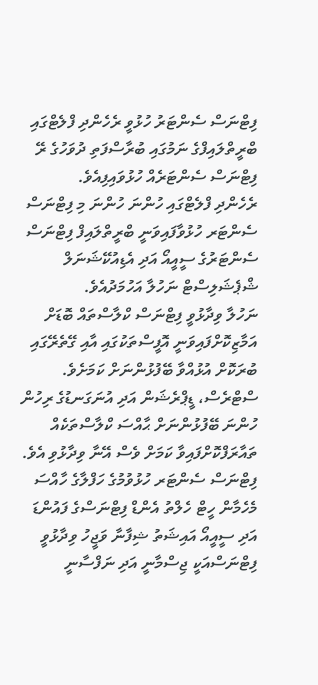ފިޓްނަސް ސެންޓަރު ހުޅުވީ ރެހެންދި ފްލެޓްގައި
ބްރީތްލައިފްގެ ނަމުގައި ބުރާސްފަތި ދުވަހުގެ ރޭ ފިޓްނަސް ސެންޓަރެއް ހުޅުވައިފިއެވެ.
ރެހެންދި ފްލެޓްގައި ހުންނަ ހުންނަ މި ފިޓްނަސް ސެންޓަރ ހުޅުވާފައިވަނީ ބްރީތްލައިފް ފިޓްނަސް ސެންޓަރުގެ ސީއީއޯ އަދި އެޑިއުކޭޝަނަލް ޝްޕެޝަލިސްޓް ނަހުލާ އަހުމަދުއެވެ.
ނަހުލާ ވިދާޅުވީ ފިޓްނަސް ކްލާސްތައް ބޮޑަށް އަމާޒިކޮށްފައިވަނީ އޮފީސްތަކުގައި އާއި ގޭތެރޭގައި ބުރަކޮށް އުޅުއްވާ ބޭފުޅުންނަށް ކަމަށެވެ. ސްޓްރެސް، ޑީޕްރެޝަން އަދި އުނަގަނޑުގެ ރިހުން ހުންނަ ބޭފުޅުންނަށް ޙާއްސަ ކްލާސްތަކެއް ތައާރަފްކޮށްފައިވާ ކަމަށް ވެސް އޭނާ ވިދާޅުވި އެވެ.
ފިޓްނަސް ސެންޓަރ ހުޅުވުމުގެ ހަފްލާގެ ހާއްސަ މެހެމާން ހީޓް ހެލްތު އެންޑް ފިޓްނަސްގެ ފައުންޑަ އަދި ސީއީއޯ އައިޝަތު ޝިފާނާ ވަޖީހު ވިދާޅުވީ ފިޓްނަސްއަކީ ޖިސްމާނީ އަދި ނަފްސާނީ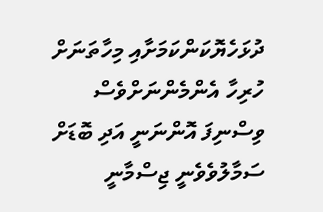ދުޅަހެޔޮކަންކަމަށާއި މިހާތަނަށް ހުރިހާ އެންމެންނަށްވެސް ވިސްނިފަ އޮންނަނީ އަދި ބޮޑަށް ސަމާލުވެވެނީ ޖިސްމާނީ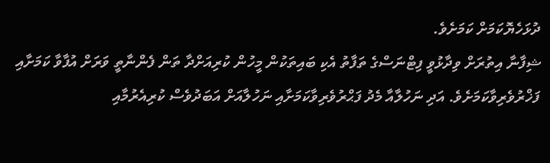ދުޅަހެޔޮކަމަށް ކަމަށެވެ.
ޝިފާނާ އިތުރަށް ވިދާޅުވީ ފިޓްނަސްގެ ތަފާތު އެކި ބައިތަކުން މީހުން ކުރިއަށްދާ ތަން ފެންނާތީ ވަރަށް އުފާވާ ކަމަށާއި ފަޚްރުވެރިވާކަމަށެވެ. އަދި ނަހުލާއާ މެދު ފަޙްރުވެރިވާކަމަށާއި ނަހުލާއަށް އަބަދުވެސް ކުރިއެރުމާއި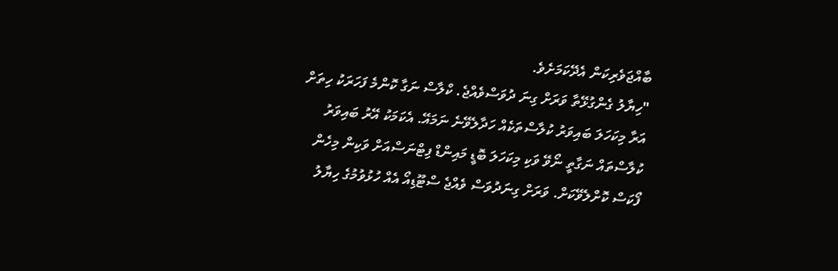ބާއްޖަވެރިކަން އެދޭކަމަށެވެ.
"ހިޔާލު ގެންގުޅޭތާ ވަރަށް ގިނަ ދުވަސްވެއްޖެ. ކްލާސް ނަގާ ކޮންމެ ފަހަރަކު ހިތަށް އަރާ މިކަހަލަ ބައިވަރު ކުލާސްތަކެއް ހަދާލެވޭނެ ނަމައޭ. އެކަމަކު އޭރު ބައިވަރު ކުލާސްތައް ނަގާތީ ނޯވޭ ވަކި މިކަހަލަ ބޮޑީ މައިންޑް ފިޓްނަސްއަށް ވަކިން މިހެން ފޯކަސް ކޮށްލެވޭކަށް. ވަރަށް ގިނަދުވަސް ވެއްޖެ ސްޓޫޑިއޯ އެއް ހުޅުވުމުގެ ހިޔާލު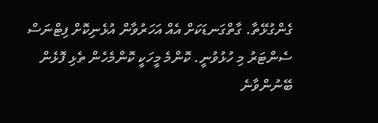ގެންގުޅޭތާ. ގާތްގަނޑަކަށް އެއް އަހަރުވާން އުޅެނިކޮށް ފިޓްނަސް ސެންޓަރު މި ހުޅުވުނީ. ކޮންމެ މީހަކީ ކޮންމެހެން ތެޅި ފޮޅެން ބޭނުންވާނެ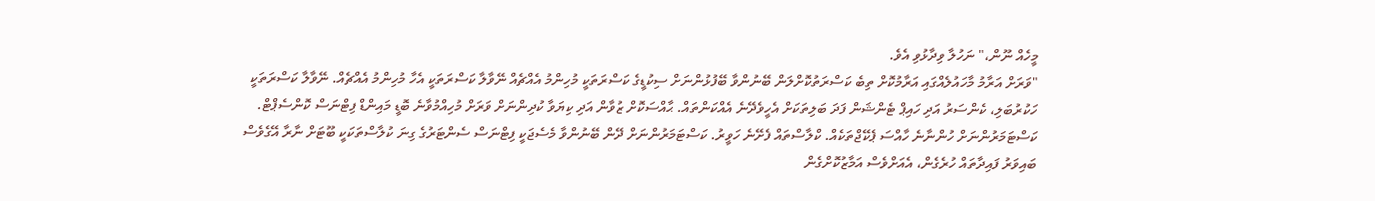މީހެއް ނޫން،" ނަހުލާ ވިދާޅުވި އެވެ.
"ވަރަށް އަރާމު މާހައުލެއްގައި އަރާމުކޮށް ތިބެ ކަސްރަތުކޮށްލަން ބޭނުންވާ ބޭފުޅުންނަށް ސިކުޑީގެ ކަސްރަތަކީ މުހިންމު އެއްޗެއް ނޭވާލާ ކަސްރަތަކީ އެހާ މުހިންމު އެއްޗެއް. ނޭވާލާ ކަސްރަތަކީ ހަކުރުބަލި، ކެންސަރު އަދި ހައިޕް ޓެންޝަން ފަދަ ބަލިތަކަށް އެހީވެދޭނެ އެއްކަންތައް. ޙާއްސަކޮށް ޒުވާން އަދި ކިޔަވާ ކުދިންނަށް ވަރަށް މުހިއްމުވާނެ ބޮޑީ މައިންޑް ފިޓްނަސް ކޮންސެޕްޓް. ކަސްޓަމަރުންނަށް ހުންނާނެ ހާއްސަ ޕެކޭޖްތަކެއް. ކްލާސްތައް ފެށޭނެ ހަވީރު. ކަސްޓަމަރުންނަށް ދޭން ބޭނުންވާ މެސެޖަކީ ފިޓްނަސް ސެންޓަރުގެ ގިނަ ކުލާސްތަކަކީ ބޫޓަށް ނާރާ އޭގެވެސް ބައިވަރު ފައިދާތައް ހުރެގެން، އެއަށްވެސް އަމާޒުކޮށްގެން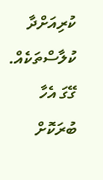ކުރިއަށްދާ ކުލާސްތަކެއް. ގޭގަ އެހާ ބުރަކޮށް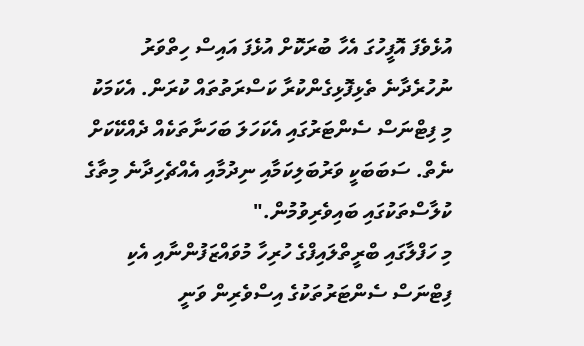އުޅެވެފަ އޮފީހުގަ އެހާ ބުރަކޮށް އުޅެފަ އައިސް ހިތްވަރު ނުހުރެދާނެ ތެޅިފޮޅިގެންކުރާ ކަސްރަތުތައް ކުރަން. އެކަމަކު މި ފިޓްނަސް ސެންޓަރުގައި އެކަހަލަ ބަހަނާތަކެއް ދެއްކޭކަށް ނެތް. ސަބަބަކީ ވަރުބަލިކަމާއި ނިދުމާއި އެއްޗެހިދާނެ މިތާގެ ކުލާސްތަކުގައި ބައިވެރިވުމުން."
މި ހަފްލާގައި ބްރީތްލައިފްގެ ހުރިހާ މުވައްޒަފުންނާއި އެކި ފިޓްނަސް ސެންޓަރުތަކުގެ އިސްވެރިން ވަނީ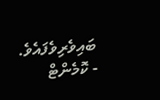ބައިވެރިވެފައެވެ.
- ކޮމެންޓް